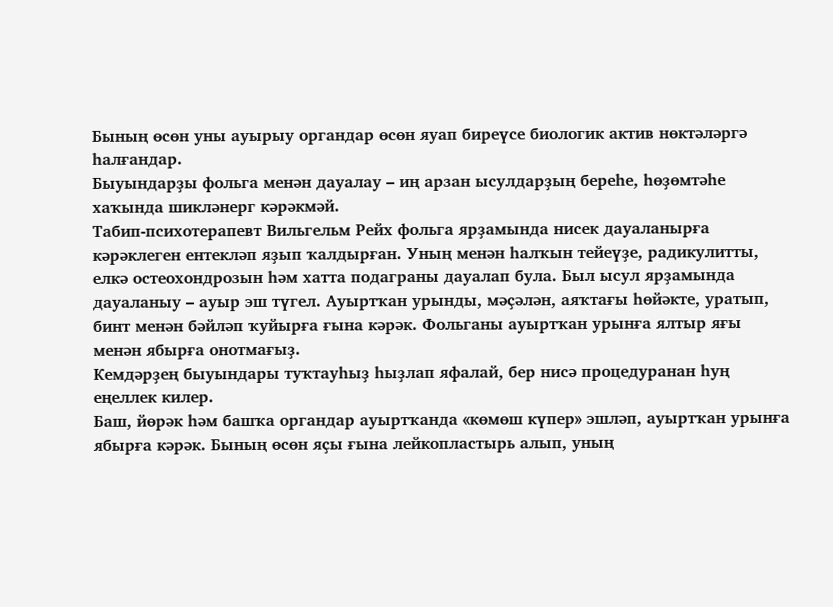Бының өсөн уны ауырыу органдар өсөн яуап биреүсе биологик актив нөктәләргә һалғандар.
Быуындарҙы фольга менән дауалау – иң арзан ысулдарҙың береһе, һөҙөмтәһе хаҡында шикләнерг кәрәкмәй.
Табип-психотерапевт Вильгельм Рейх фольга ярҙамында нисек дауаланырға кәрәклеген ентекләп яҙып ҡалдырған. Уның менән һалҡын тейеүҙе, радикулитты, елкә остеохондрозын һәм хатта подаграны дауалап була. Был ысул ярҙамында дауаланыу – ауыр эш түгел. Ауыртҡан урынды, мәҫәлән, аяҡтағы һөйәкте, уратып, бинт менән бәйләп ҡуйырға ғына кәрәк. Фольганы ауыртҡан урынға ялтыр яғы менән ябырға онотмағыҙ.
Кемдәрҙең быуындары туҡтауһыҙ һыҙлап яфалай, бер нисә процедуранан һуң еңеллек килер.
Баш, йөрәк һәм башҡа органдар ауыртҡанда «көмөш күпер» эшләп, ауыртҡан урынға ябырға кәрәк. Бының өсөн яҫы ғына лейкопластырь алып, уның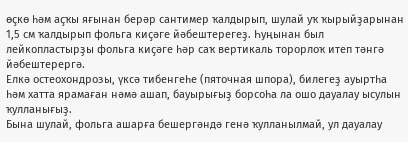өҫкө һәм аҫҡы яғынан берәр сантимер ҡалдырып, шулай уҡ ҡырыйҙарынан 1,5 см ҡалдырып фольга киҫәге йәбештерегеҙ. Һуңынан был лейкопластырҙы фольга киҫәге һәр саҡ вертикаль торорлоҡ итеп тәнгә йәбештерергә.
Елкә остеохондрозы, үксә тибенгеһе (пяточная шпора), билегеҙ ауыртһа һәм хатта ярамаған нәмә ашап, бауырығыҙ борсоһа ла ошо дауалау ысулын ҡулланығыҙ.
Бына шулай, фольга ашарға бешергәндә генә ҡулланылмай, ул дауалау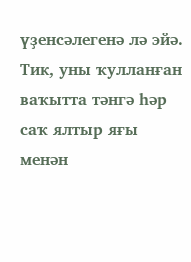үҙенсәлегенә лә эйә. Тик, уны ҡулланған ваҡытта тәнгә һәр саҡ ялтыр яғы менән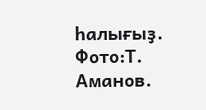һалығыҙ.
Фото:Т. Аманов.